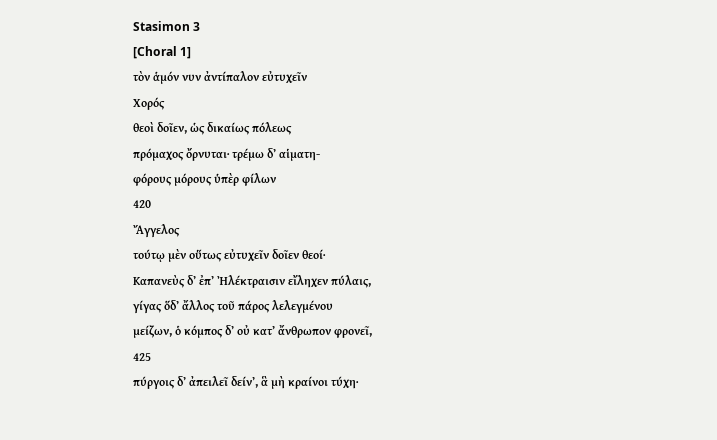Stasimon 3
[Choral 1]
τὸν ἁμόν νυν ἀντίπαλον εὐτυχεῖν
Χορός
θεοὶ δοῖεν, ὡς δικαίως πόλεως
πρόμαχος ὄρνυται· τρέμω δʼ αἱματη-
φόρους μόρους ὑπὲρ φίλων
420
Ἄγγελος
τούτῳ μὲν οὕτως εὐτυχεῖν δοῖεν θεοί·
Καπανεὺς δʼ ἐπʼ Ἠλέκτραισιν εἴληχεν πύλαις,
γίγας ὅδʼ ἄλλος τοῦ πάρος λελεγμένου
μείζων, ὁ κόμπος δʼ οὐ κατʼ ἄνθρωπον φρονεῖ,
425
πύργοις δʼ ἀπειλεῖ δείνʼ, ἃ μὴ κραίνοι τύχη·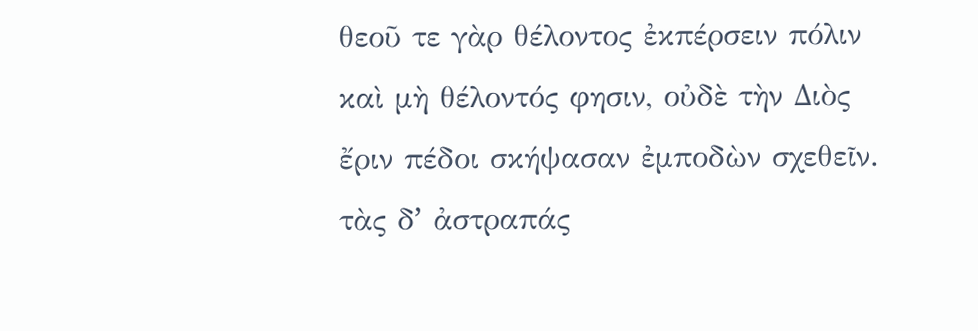θεοῦ τε γὰρ θέλοντος ἐκπέρσειν πόλιν
καὶ μὴ θέλοντός φησιν, οὐδὲ τὴν Διὸς
ἔριν πέδοι σκήψασαν ἐμποδὼν σχεθεῖν.
τὰς δʼ ἀστραπάς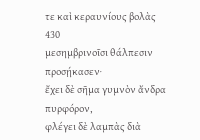τε καὶ κεραυνίους βολὰς
430
μεσημβρινοῖσι θάλπεσιν προσῄκασεν·
ἔχει δὲ σῆμα γυμνὸν ἄνδρα πυρφόρον,
φλέγει δὲ λαμπὰς διὰ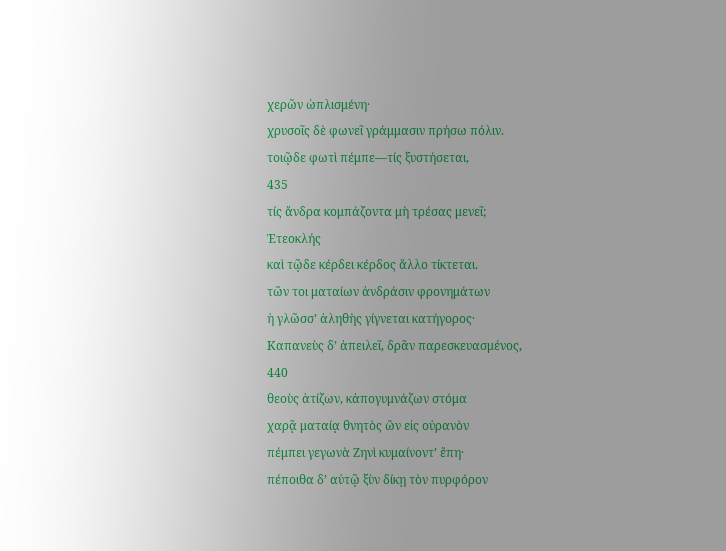χερῶν ὡπλισμένη·
χρυσοῖς δὲ φωνεῖ γράμμασιν πρήσω πόλιν.
τοιῷδε φωτὶ πέμπε—τίς ξυστήσεται,
435
τίς ἄνδρα κομπάζοντα μὴ τρέσας μενεῖ;
Ἐτεοκλής
καὶ τῷδε κέρδει κέρδος ἄλλο τίκτεται.
τῶν τοι ματαίων ἀνδράσιν φρονημάτων
ἡ γλῶσσʼ ἀληθὴς γίγνεται κατήγορος·
Καπανεὺς δʼ ἀπειλεῖ, δρᾶν παρεσκευασμένος,
440
θεοὺς ἀτίζων, κἀπογυμνάζων στόμα
χαρᾷ ματαίᾳ θνητὸς ὢν εἰς οὐρανὸν
πέμπει γεγωνὰ Ζηνὶ κυμαίνοντʼ ἔπη·
πέποιθα δʼ αὐτῷ ξὺν δίκῃ τὸν πυρφόρον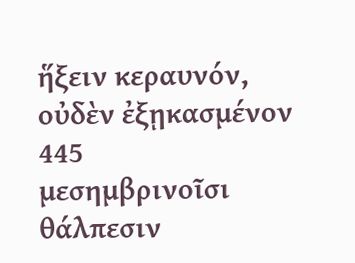ἥξειν κεραυνόν, οὐδὲν ἐξῃκασμένον
445
μεσημβρινοῖσι θάλπεσιν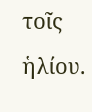τοῖς ἡλίου.